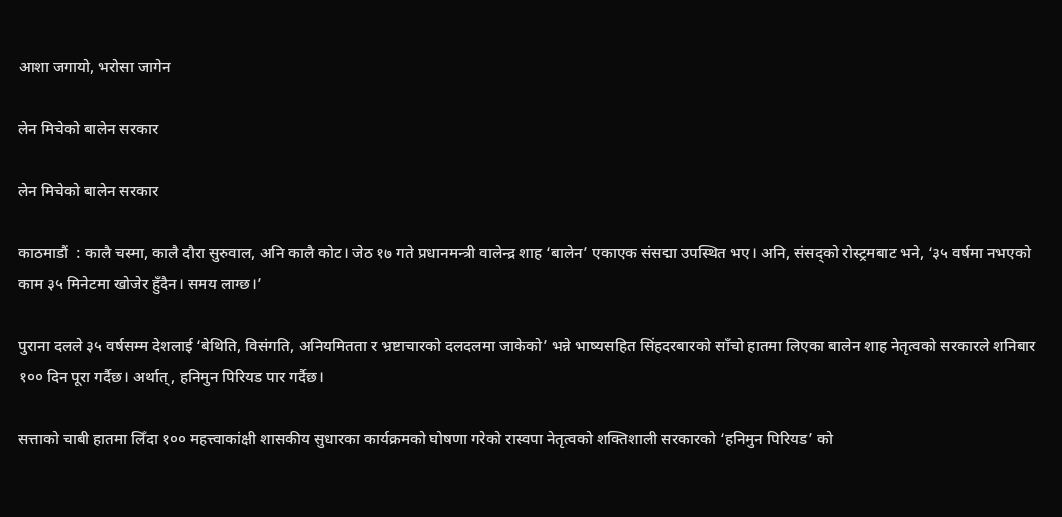आशा जगायो, भरोसा जागेन

लेन मिचेको बालेन सरकार

लेन मिचेको बालेन सरकार

काठमाडौं  : कालै चस्मा, कालै दौरा सुरुवाल, अनि कालै कोट। जेठ १७ गते प्रधानमन्त्री वालेन्द्र शाह ‘बालेन’ एकाएक संसद्मा उपस्थित भए। अनि, संसद्को रोस्ट्रमबाट भने, ‘३५ वर्षमा नभएको काम ३५ मिनेटमा खोजेर हुँदैन। समय लाग्छ।’

पुराना दलले ३५ वर्षसम्म देशलाई ‘बेथिति, विसंगति, अनियमितता र भ्रष्टाचारको दलदलमा जाकेको’ भन्ने भाष्यसहित सिंहदरबारको साँचो हातमा लिएका बालेन शाह नेतृत्वको सरकारले शनिबार १०० दिन पूरा गर्दैछ। अर्थात्, हनिमुन पिरियड पार गर्दैछ।

सत्ताको चाबी हातमा लिँदा १०० महत्त्वाकांक्षी शासकीय सुधारका कार्यक्रमको घोषणा गरेको रास्वपा नेतृत्वको शक्तिशाली सरकारको ‘हनिमुन पिरियड’ को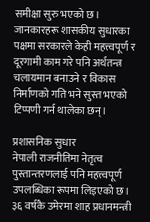समीक्षा सुरु भएको छ। जानकारहरू शासकीय सुधारका पक्षमा सरकारले केही महत्त्वपूर्ण र दूरगामी काम गरे पनि अर्थतन्त्र चलायमान बनाउने र विकास निर्माणको गति भने सुस्त भएको टिप्पणी गर्न थालेका छन्।

प्रशासनिक सुधार
नेपाली राजनीतिमा नेतृत्व पुस्तान्तरणलाई पनि महत्त्वपूर्ण उपलब्धिका रूपमा लिइएको छ। ३६ वर्षकै उमेरमा शाह प्रधानमन्त्री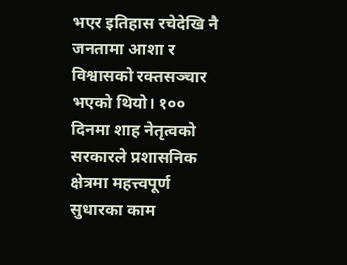भएर इतिहास रचेदेखि नै जनतामा आशा र विश्वासको रक्तसञ्चार भएको थियो। १०० दिनमा शाह नेतृत्वको सरकारले प्रशासनिक क्षेत्रमा महत्त्वपूर्ण सुधारका काम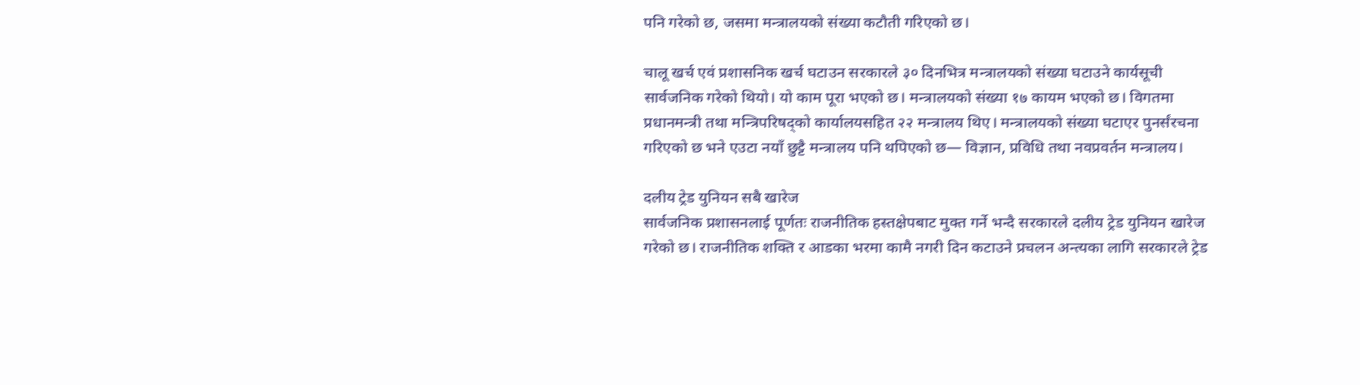पनि गरेको छ, जसमा मन्त्रालयको संख्या कटौती गरिएको छ।

चालू खर्च एवं प्रशासनिक खर्च घटाउन सरकारले ३० दिनभित्र मन्त्रालयको संख्या घटाउने कार्यसूची सार्वजनिक गरेको थियो। यो काम पूरा भएको छ। मन्त्रालयको संख्या १७ कायम भएको छ। विगतमा प्रधानमन्त्री तथा मन्त्रिपरिषद्को कार्यालयसहित २२ मन्त्रालय थिए। मन्त्रालयको संख्या घटाएर पुनर्संरचना गरिएको छ भने एउटा नयाँ छुट्टै मन्त्रालय पनि थपिएको छ— विज्ञान, प्रविधि तथा नवप्रवर्तन मन्त्रालय।

दलीय ट्रेड युनियन सबै खारेज
सार्वजनिक प्रशासनलाई पूर्णतः राजनीतिक हस्तक्षेपबाट मुक्त गर्ने भन्दै सरकारले दलीय ट्रेड युनियन खारेज गरेको छ। राजनीतिक शक्ति र आडका भरमा कामै नगरी दिन कटाउने प्रचलन अन्त्यका लागि सरकारले ट्रेड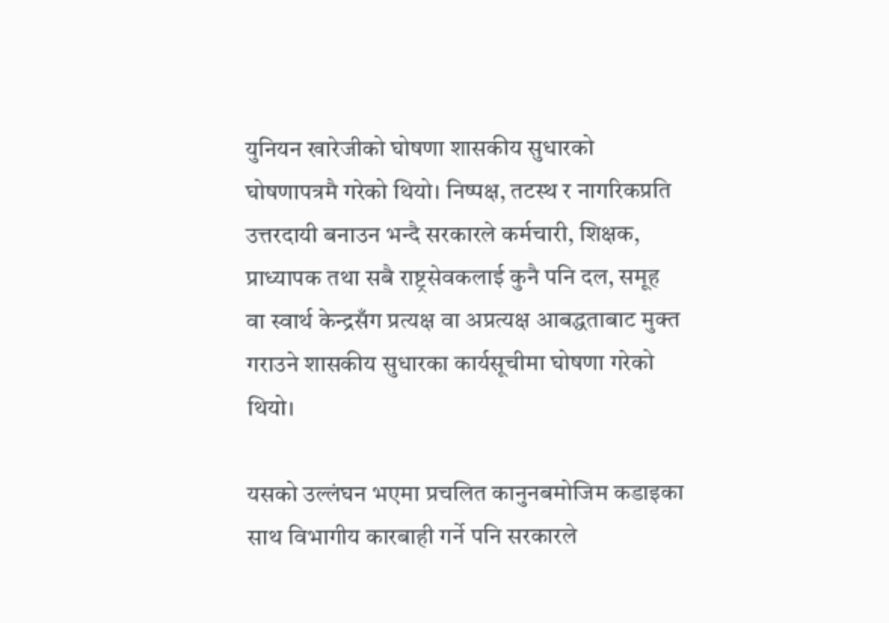युनियन खारेजीको घोषणा शासकीय सुधारको घोषणापत्रमै गरेको थियो। निष्पक्ष, तटस्थ र नागरिकप्रति उत्तरदायी बनाउन भन्दै सरकारले कर्मचारी, शिक्षक, प्राध्यापक तथा सबै राष्ट्रसेवकलाई कुनै पनि दल, समूह वा स्वार्थ केन्द्रसँग प्रत्यक्ष वा अप्रत्यक्ष आबद्धताबाट मुक्त गराउने शासकीय सुधारका कार्यसूचीमा घोषणा गरेको थियो।

यसको उल्लंघन भएमा प्रचलित कानुनबमोजिम कडाइका साथ विभागीय कारबाही गर्ने पनि सरकारले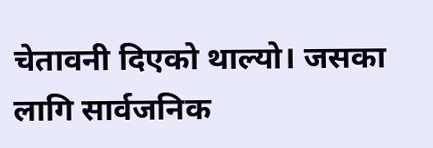चेतावनी दिएको थाल्यो। जसका लागि सार्वजनिक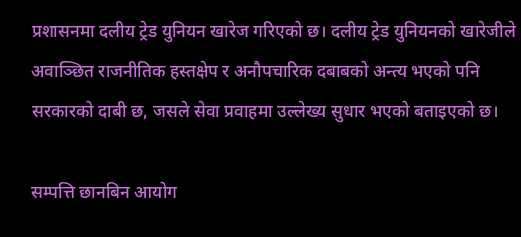प्रशासनमा दलीय ट्रेड युनियन खारेज गरिएको छ। दलीय ट्रेड युनियनको खारेजीले अवाञ्छित राजनीतिक हस्तक्षेप र अनौपचारिक दबाबको अन्त्य भएको पनि सरकारको दाबी छ, जसले सेवा प्रवाहमा उल्लेख्य सुधार भएको बताइएको छ।

सम्पत्ति छानबिन आयोग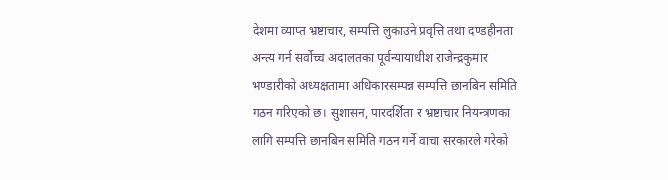देशमा व्याप्त भ्रष्टाचार, सम्पत्ति लुकाउने प्रवृत्ति तथा दण्डहीनता अन्त्य गर्न सर्वोच्च अदालतका पूर्वन्यायाधीश राजेन्द्रकुमार भण्डारीको अध्यक्षतामा अधिकारसम्पन्न सम्पत्ति छानबिन समिति गठन गरिएको छ। सुशासन, पारदर्शिता र भ्रष्टाचार नियन्त्रणका लागि सम्पत्ति छानबिन समिति गठन गर्ने वाचा सरकारले गरेको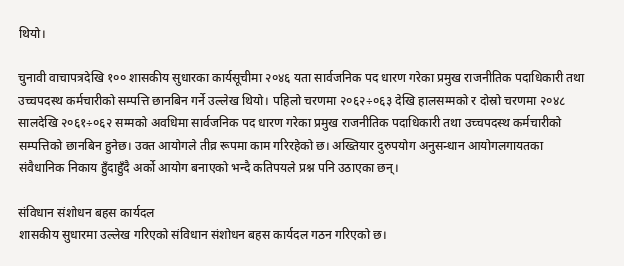थियो।

चुनावी वाचापत्रदेखि १०० शासकीय सुधारका कार्यसूचीमा २०४६ यता सार्वजनिक पद धारण गरेका प्रमुख राजनीतिक पदाधिकारी तथा उच्चपदस्थ कर्मचारीको सम्पत्ति छानबिन गर्ने उल्लेख थियो। पहिलो चरणमा २०६२÷०६३ देखि हालसम्मको र दोस्रो चरणमा २०४८ सालदेखि २०६१÷०६२ सम्मको अवधिमा सार्वजनिक पद धारण गरेका प्रमुख राजनीतिक पदाधिकारी तथा उच्चपदस्थ कर्मचारीको सम्पत्तिको छानबिन हुनेछ। उक्त आयोगले तीव्र रूपमा काम गरिरहेको छ। अख्तियार दुरुपयोग अनुसन्धान आयोगलगायतका संवैधानिक निकाय हुँदाहुँदै अर्को आयोग बनाएको भन्दै कतिपयले प्रश्न पनि उठाएका छन्।

संविधान संशोधन बहस कार्यदल
शासकीय सुधारमा उल्लेख गरिएको संविधान संशोधन बहस कार्यदल गठन गरिएको छ।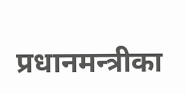प्रधानमन्त्रीका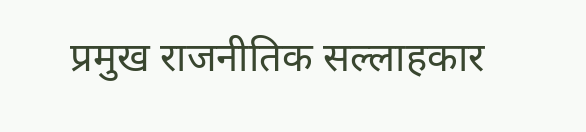प्रमुख राजनीतिक सल्लाहकार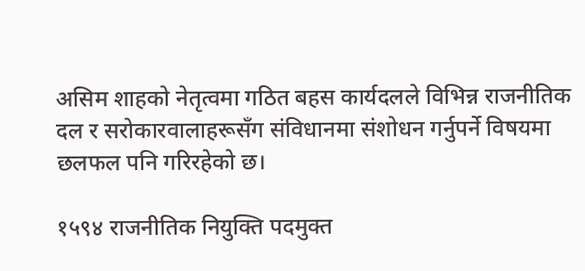असिम शाहको नेतृत्वमा गठित बहस कार्यदलले विभिन्न राजनीतिक दल र सरोकारवालाहरूसँग संविधानमा संशोधन गर्नुपर्ने विषयमा छलफल पनि गरिरहेको छ।

१५९४ राजनीतिक नियुक्ति पदमुक्त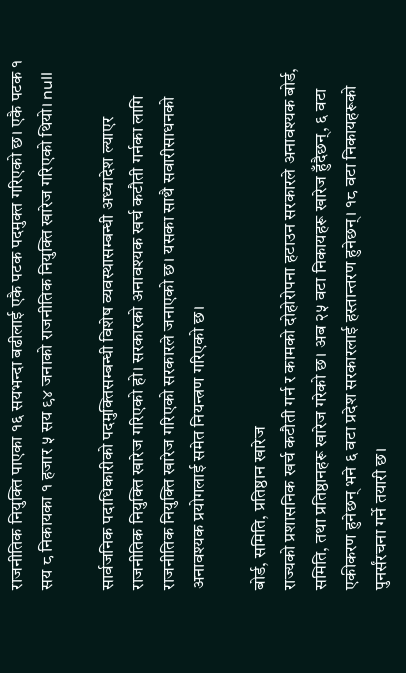राजनीतिक नियुक्ति पाएका १६ सयभन्दा बढीलाई एकै पटक पदमुक्त गरिएको छ। एकै पटक १ सय ८ निकायका १ हजार ५ सय ९४ जनाको राजनीतिक नियुक्ति खारेज गरिएको थियो। null

सार्वजनिक पदाधिकारीको पदमुक्तिसम्बन्धी विशेष व्यवस्थासम्बन्धी अध्यादेश ल्याएर राजनीतिक नियुक्ति खारेज गरिएको हो। सरकारको अनावश्यक खर्च कटौती गर्नका लागि राजनीतिक नियुक्ति खारेज गरिएको सरकारले जनाएको छ। यसका साथै सवारीसाधनको अनावश्यक प्रयोगलाई समेत नियन्त्रण गरिएको छ।

बोर्ड, समिति, प्रतिष्ठान खारेज
राज्यको प्रशासनिक खर्च कटौती गर्न र कामको दोहोरोपना हटाउन सरकारले अनावश्यक बोर्ड, समिति, तथा प्रतिष्ठानहरू खारेज गरेको छ। अब २५ वटा निकायहरू खारेज हुँदैछन्, ६ वटा एकीकरण हुनेछन् भने ६ वटा प्रदेश सरकारलाई हस्तान्तरण हुनेछन्। १८ वटा निकायहरूको पुनर्संरचना गर्ने तयारी छ।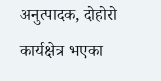अनुत्पादक, दोहोरो कार्यक्षेत्र भएका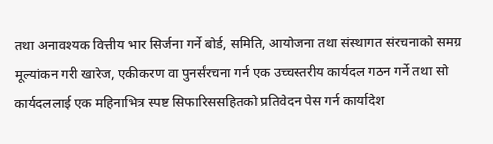तथा अनावश्यक वित्तीय भार सिर्जना गर्ने बोर्ड, समिति, आयोजना तथा संस्थागत संरचनाको समग्र मूल्यांकन गरी खारेज, एकीकरण वा पुनर्संरचना गर्न एक उच्चस्तरीय कार्यदल गठन गर्ने तथा सो कार्यदललाई एक महिनाभित्र स्पष्ट सिफारिससहितको प्रतिवेदन पेस गर्न कार्यादेश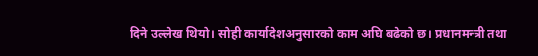दिने उल्लेख थियो। सोही कार्यादेशअनुसारको काम अघि बढेको छ। प्रधानमन्त्री तथा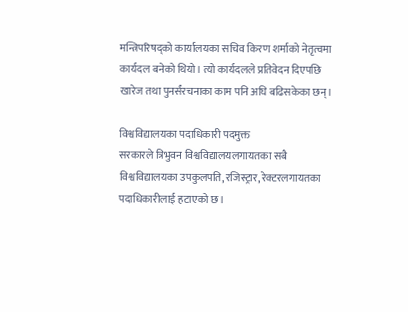मन्त्रिपरिषद्को कार्यालयका सचिव किरण शर्माको नेतृत्वमा कार्यदल बनेको थियो। त्यो कार्यदलले प्रतिवेदन दिएपछि खारेज तथा पुनर्संरचनाका काम पनि अघि बढिसकेका छन्।

विश्वविद्यालयका पदाधिकारी पदमुक्त
सरकारले त्रिभुवन विश्वविद्यालयलगायतका सबै विश्वविद्यालयका उपकुलपति, रजिस्ट्रार, रेक्टरलगायतका पदाधिकारीलाई हटाएको छ।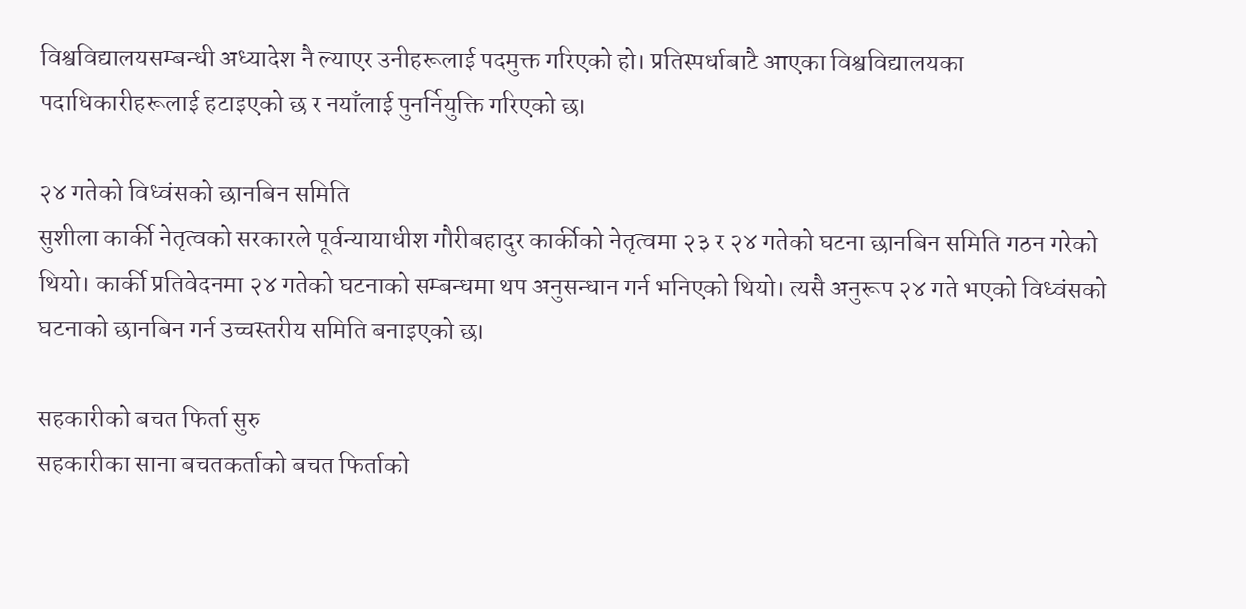विश्वविद्यालयसम्बन्धी अध्यादेश नै ल्याएर उनीहरूलाई पदमुक्त गरिएको हो। प्रतिस्पर्धाबाटै आएका विश्वविद्यालयका पदाधिकारीहरूलाई हटाइएको छ र नयाँलाई पुनर्नियुक्ति गरिएको छ।

२४ गतेको विध्वंसको छानबिन समिति
सुशीला कार्की नेतृत्वको सरकारले पूर्वन्यायाधीश गौरीबहादुर कार्कीको नेतृत्वमा २३ र २४ गतेको घटना छानबिन समिति गठन गरेको थियो। कार्की प्रतिवेदनमा २४ गतेको घटनाको सम्बन्धमा थप अनुसन्धान गर्न भनिएको थियो। त्यसै अनुरूप २४ गते भएको विध्वंसको घटनाको छानबिन गर्न उच्चस्तरीय समिति बनाइएको छ।

सहकारीको बचत फिर्ता सुरु
सहकारीका साना बचतकर्ताको बचत फिर्ताको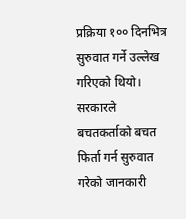प्रक्रिया १०० दिनभित्र सुरुवात गर्ने उल्लेख गरिएको थियो। सरकारले बचतकर्ताको बचत फिर्ता गर्न सुरुवात गरेको जानकारी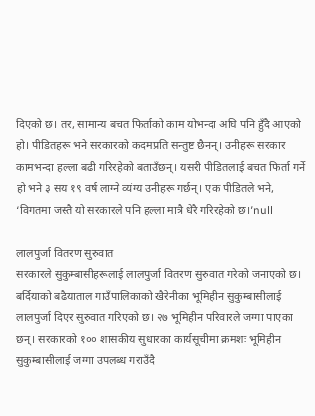दिएको छ। तर, सामान्य बचत फिर्ताको काम योभन्दा अघि पनि हुँदै आएको हो। पीडितहरू भने सरकारको कदमप्रति सन्तुष्ट छैनन्। उनीहरू सरकार कामभन्दा हल्ला बढी गरिरहेको बताउँछन्। यसरी पीडितलाई बचत फिर्ता गर्ने हो भने ३ सय १९ वर्ष लाग्ने व्यंग्य उनीहरू गर्छन्। एक पीडितले भने, ‘विगतमा जस्तै यो सरकारले पनि हल्ला मात्रै धेरै गरिरहेको छ।’null

लालपुर्जा वितरण सुरुवात
सरकारले सुकुम्बासीहरूलाई लालपुर्जा वितरण सुरुवात गरेको जनाएको छ। बर्दियाको बढैयाताल गाउँपालिकाको खैरेनीका भूमिहीन सुकुम्बासीलाई लालपुर्जा दिएर सुरुवात गरिएको छ। २७ भूमिहीन परिवारले जग्गा पाएका छन्। सरकारको १०० शासकीय सुधारका कार्यसूचीमा क्रमशः भूमिहीन सुकुम्बासीलाई जग्गा उपलब्ध गराउँदै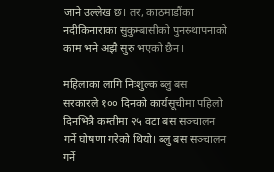जाने उल्लेख छ। तर, काठमाडौंका नदीकिनाराका सुकुम्बासीको पुनस्र्थापनाको काम भने अझै सुरु भएको छैन।

महिलाका लागि निःशुल्क ब्लु बस
सरकारले १०० दिनको कार्यसूचीमा पहिलो दिनभित्रै कम्तीमा २५ वटा बस सञ्चालन गर्ने घोषणा गरेको थियो। ब्लु बस सञ्चालन गर्ने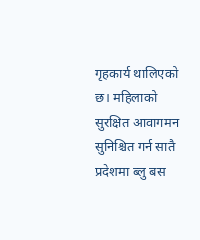गृहकार्य थालिएको छ। महिलाको सुरक्षित आवागमन सुनिश्चित गर्न सातै प्रदेशमा ब्लु बस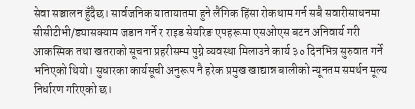सेवा सञ्चालन हुँदैछ। सार्वजनिक यातायातमा हुने लैंगिक हिंसा रोकथाम गर्न सबै सवारीसाधनमा सीसीटीभी/ड्यासक्याम जडान गर्ने र राइड सेयरिङ एपहरूमा एसओएस बटन अनिवार्य गरी आकस्मिक तथा खतराको सूचना प्रहरीसम्म पुग्ने व्यवस्था मिलाउने कार्य ३० दिनभित्र सुरुवात गर्ने भनिएको थियो। सुधारका कार्यसूची अनुरूप नै हरेक प्रमुख खाद्यान्न बालीको न्यूनतम समर्थन मूल्य निर्धारण गरिएको छ।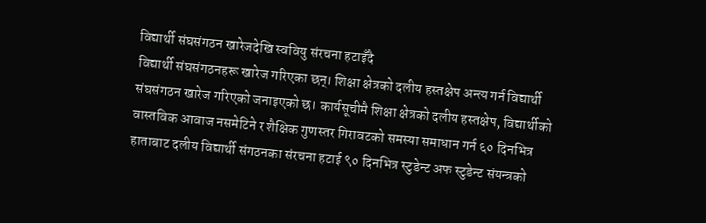विद्यार्थी संघसंगठन खारेजदेखि स्ववियु संरचना हटाइँदै
विद्यार्थी संघसंगठनहरू खारेज गरिएका छन्। शिक्षा क्षेत्रको दलीय हस्तक्षेप अन्त्य गर्न विद्यार्थी संघसंगठन खारेज गरिएको जनाइएको छ। कार्यसूचीमै शिक्षा क्षेत्रको दलीय हस्तक्षेप, विद्यार्थीको वास्तविक आवाज नसमेटिने र शैक्षिक गुणस्तर गिरावटको समस्या समाधान गर्न ६० दिनभित्र हाताबाट दलीय विद्यार्थी संगठनका संरचना हटाई ९० दिनभित्र स्टुडेन्ट अफ स्टुडेन्ट संयन्त्रको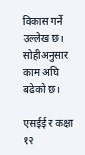विकास गर्ने उल्लेख छ। सोहीअनुसार काम अघि बढेको छ।

एसईई र कक्षा १२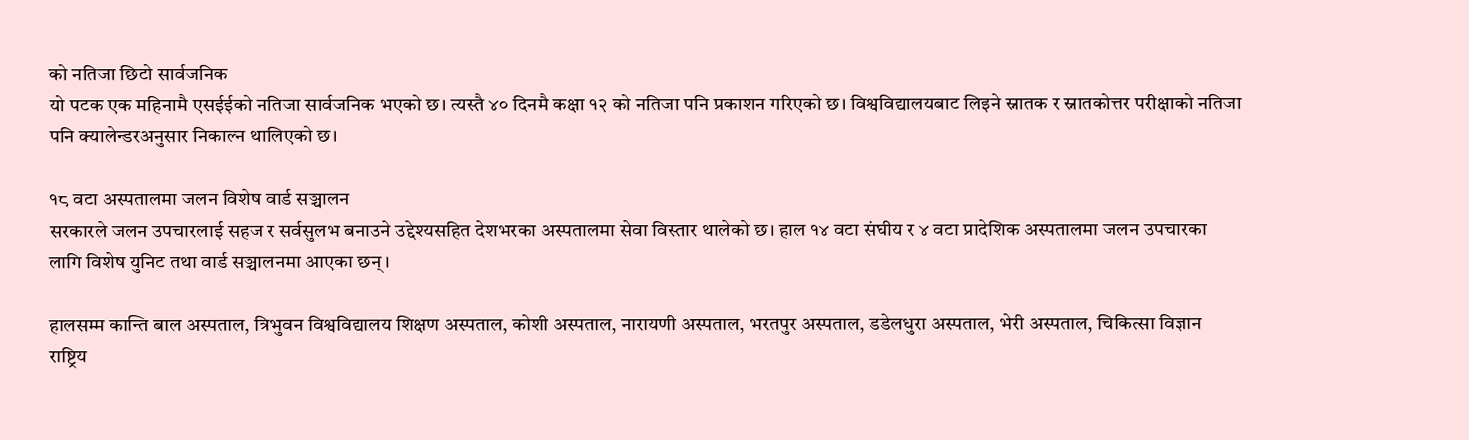को नतिजा छिटो सार्वजनिक
यो पटक एक महिनामै एसईईको नतिजा सार्वजनिक भएको छ। त्यस्तै ४० दिनमै कक्षा १२ को नतिजा पनि प्रकाशन गरिएको छ। विश्वविद्यालयबाट लिइने स्नातक र स्नातकोत्तर परीक्षाको नतिजा पनि क्यालेन्डरअनुसार निकाल्न थालिएको छ।

१८ वटा अस्पतालमा जलन विशेष वार्ड सञ्चालन
सरकारले जलन उपचारलाई सहज र सर्वसुलभ बनाउने उद्देश्यसहित देशभरका अस्पतालमा सेवा विस्तार थालेको छ। हाल १४ वटा संघीय र ४ वटा प्रादेशिक अस्पतालमा जलन उपचारका लागि विशेष युनिट तथा वार्ड सञ्चालनमा आएका छन्।

हालसम्म कान्ति बाल अस्पताल, त्रिभुवन विश्वविद्यालय शिक्षण अस्पताल, कोशी अस्पताल, नारायणी अस्पताल, भरतपुर अस्पताल, डडेलधुरा अस्पताल, भेरी अस्पताल, चिकित्सा विज्ञान राष्ट्रिय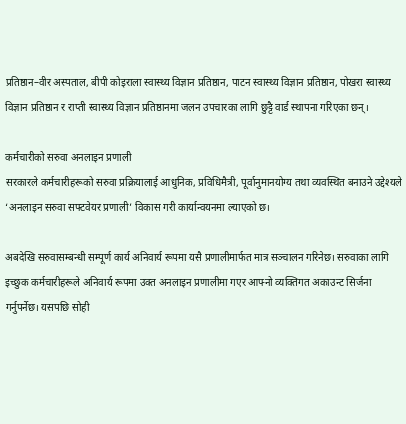प्रतिष्ठान–वीर अस्पताल, बीपी कोइराला स्वास्थ्य विज्ञान प्रतिष्ठान, पाटन स्वास्थ्य विज्ञान प्रतिष्ठान, पोखरा स्वास्थ्य विज्ञान प्रतिष्ठान र राप्ती स्वास्थ्य विज्ञान प्रतिष्ठानमा जलन उपचारका लागि छुट्टै वार्ड स्थापना गरिएका छन्।

कर्मचारीको सरुवा अनलाइन प्रणाली
सरकारले कर्मचारीहरूको सरुवा प्रक्रियालाई आधुनिक, प्रविधिमैत्री, पूर्वानुमानयोग्य तथा व्यवस्थित बनाउने उद्देश्यले ‘अनलाइन सरुवा सफ्टवेयर प्रणाली’ विकास गरी कार्यान्वयनमा ल्याएको छ।

अबदेखि सरुवासम्बन्धी सम्पूर्ण कार्य अनिवार्य रूपमा यसै प्रणालीमार्फत मात्र सञ्चालन गरिनेछ। सरुवाका लागि इच्छुक कर्मचारीहरूले अनिवार्य रूपमा उक्त अनलाइन प्रणालीमा गएर आफ्नो व्यक्तिगत अकाउन्ट सिर्जना गर्नुपर्नेछ। यसपछि सोही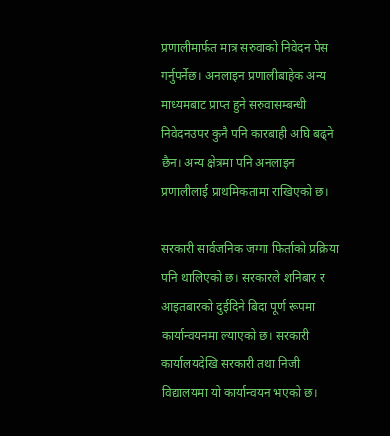प्रणालीमार्फत मात्र सरुवाको निवेदन पेस गर्नुपर्नेछ। अनलाइन प्रणालीबाहेक अन्य माध्यमबाट प्राप्त हुने सरुवासम्बन्धी निवेदनउपर कुनै पनि कारबाही अघि बढ्ने छैन। अन्य क्षेत्रमा पनि अनलाइन प्रणालीलाई प्राथमिकतामा राखिएको छ।

सरकारी सार्वजनिक जग्गा फिर्ताको प्रक्रिया पनि थालिएको छ। सरकारले शनिबार र आइतबारको दुईदिने बिदा पूर्ण रूपमा कार्यान्वयनमा ल्याएको छ। सरकारी कार्यालयदेखि सरकारी तथा निजी विद्यालयमा यो कार्यान्वयन भएको छ।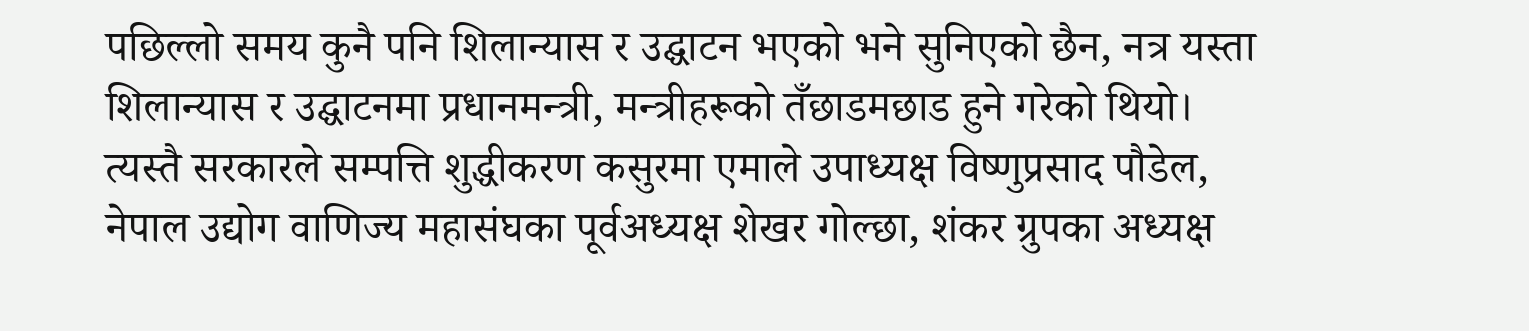पछिल्लो समय कुनै पनि शिलान्यास र उद्घाटन भएको भने सुनिएको छैन, नत्र यस्ता शिलान्यास र उद्घाटनमा प्रधानमन्त्री, मन्त्रीहरूको तँछाडमछाड हुने गरेको थियो। त्यस्तै सरकारले सम्पत्ति शुद्धीकरण कसुरमा एमाले उपाध्यक्ष विष्णुप्रसाद पौडेल, नेपाल उद्योग वाणिज्य महासंघका पूर्वअध्यक्ष शेखर गोल्छा, शंकर ग्रुपका अध्यक्ष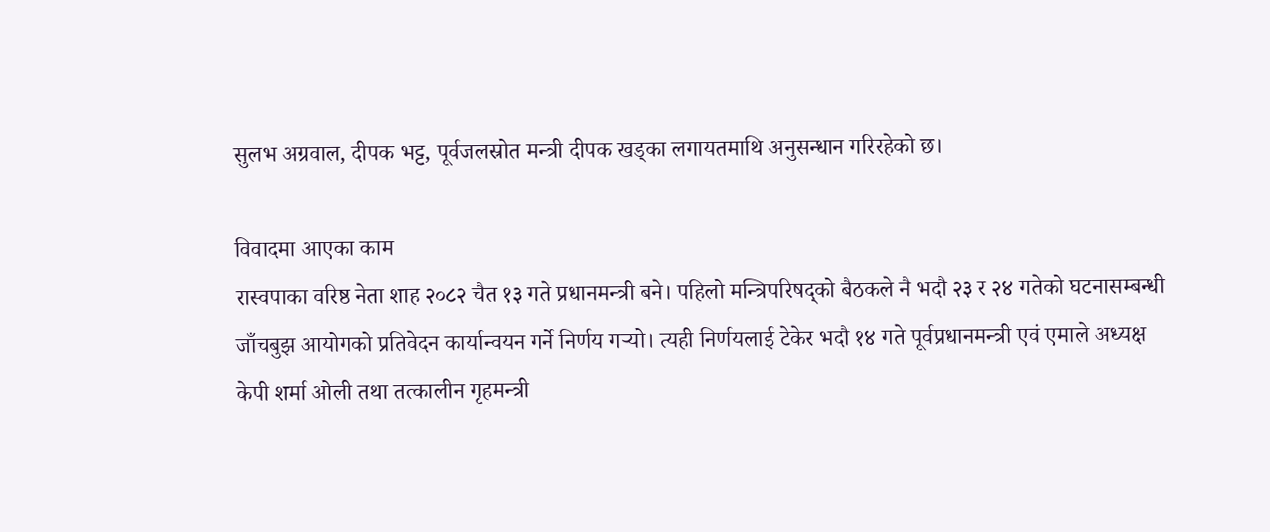सुलभ अग्रवाल, दीपक भट्ट, पूर्वजलस्रोत मन्त्री दीपक खड्का लगायतमाथि अनुसन्धान गरिरहेको छ।

विवादमा आएका काम
रास्वपाका वरिष्ठ नेता शाह २०८२ चैत १३ गते प्रधानमन्त्री बने। पहिलो मन्त्रिपरिषद्को बैठकले नै भदौ २३ र २४ गतेको घटनासम्बन्धी जाँचबुझ आयोगको प्रतिवेदन कार्यान्वयन गर्ने निर्णय गर्‍यो। त्यही निर्णयलाई टेकेर भदौ १४ गते पूर्वप्रधानमन्त्री एवं एमाले अध्यक्ष केपी शर्मा ओली तथा तत्कालीन गृहमन्त्री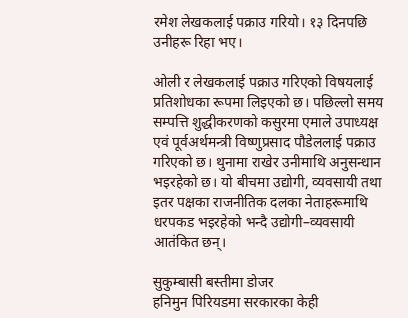रमेश लेखकलाई पक्राउ गरियो। १३ दिनपछि उनीहरू रिहा भए।

ओली र लेखकलाई पक्राउ गरिएको विषयलाई प्रतिशोधका रूपमा लिइएको छ। पछिल्लो समय सम्पत्ति शुद्धीकरणको कसुरमा एमाले उपाध्यक्ष एवं पूर्वअर्थमन्त्री विष्णुप्रसाद पौडेललाई पक्राउ गरिएको छ। थुनामा राखेर उनीमाथि अनुसन्धान भइरहेको छ। यो बीचमा उद्योगी, व्यवसायी तथा इतर पक्षका राजनीतिक दलका नेताहरूमाथि धरपकड भइरहेको भन्दै उद्योगी–व्यवसायी आतंकित छन्।

सुकुम्बासी बस्तीमा डोजर
हनिमुन पिरियडमा सरकारका केही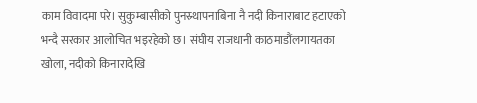काम विवादमा परे। सुकुम्बासीको पुनस्र्थापनाबिना नै नदी किनाराबाट हटाएको भन्दै सरकार आलोचित भइरहेको छ। संघीय राजधानी काठमाडौंलगायतका खोला, नदीको किनारादेखि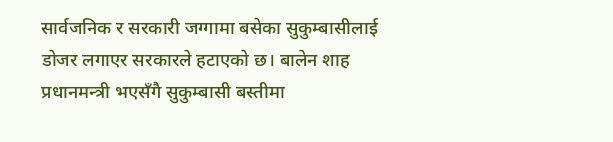सार्वजनिक र सरकारी जग्गामा बसेका सुकुम्बासीलाई डोजर लगाएर सरकारले हटाएको छ। बालेन शाह प्रधानमन्त्री भएसँगै सुकुम्बासी बस्तीमा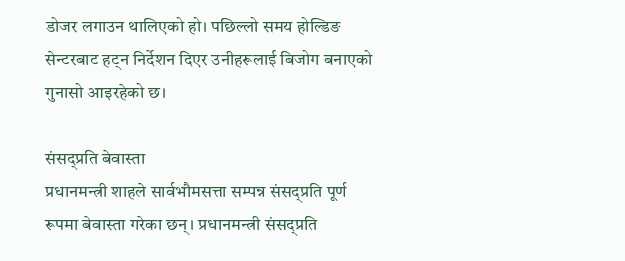डोजर लगाउन थालिएको हो। पछिल्लो समय होल्डिङ सेन्टरबाट हट्न निर्देशन दिएर उनीहरूलाई बिजोग बनाएको गुनासो आइरहेको छ।

संसद्प्रति बेवास्ता
प्रधानमन्त्री शाहले सार्वभौमसत्ता सम्पन्न संसद्प्रति पूर्ण रूपमा बेवास्ता गरेका छन्। प्रधानमन्त्री संसद्प्रति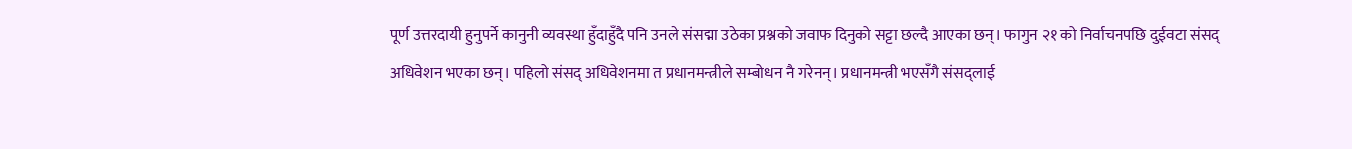पूर्ण उत्तरदायी हुनुपर्ने कानुनी व्यवस्था हुँदाहुँदै पनि उनले संसद्मा उठेका प्रश्नको जवाफ दिनुको सट्टा छल्दै आएका छन्। फागुन २१ को निर्वाचनपछि दुईवटा संसद् अधिवेशन भएका छन्। पहिलो संसद् अधिवेशनमा त प्रधानमन्त्रीले सम्बोधन नै गरेनन्। प्रधानमन्त्री भएसँगै संसद्लाई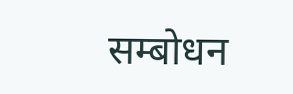सम्बोधन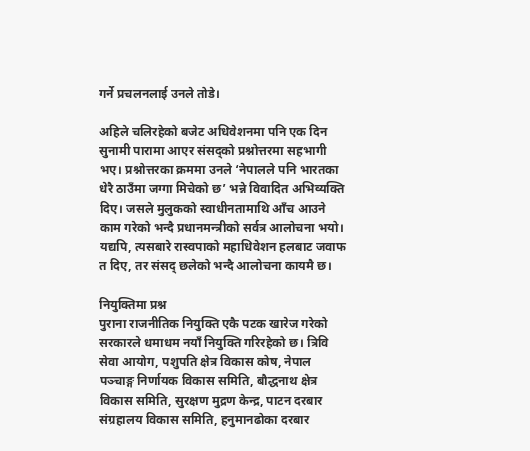गर्ने प्रचलनलाई उनले तोडे।

अहिले चलिरहेको बजेट अधिवेशनमा पनि एक दिन सुनामी पारामा आएर संसद्को प्रश्नोत्तरमा सहभागी भए। प्रश्नोत्तरका क्रममा उनले ‘नेपालले पनि भारतका धेरै ठाउँमा जग्गा मिचेको छ’ भन्ने विवादित अभिव्यक्ति दिए। जसले मुलुकको स्वाधीनतामाथि आँच आउने काम गरेको भन्दै प्रधानमन्त्रीको सर्वत्र आलोचना भयो। यद्यपि, त्यसबारे रास्वपाको महाधिवेशन हलबाट जवाफ त दिए, तर संसद् छलेको भन्दै आलोचना कायमै छ।

नियुक्तिमा प्रश्न
पुराना राजनीतिक नियुक्ति एकै पटक खारेज गरेको सरकारले धमाधम नयाँ नियुक्ति गरिरहेको छ। त्रिवि सेवा आयोग, पशुपति क्षेत्र विकास कोष, नेपाल पञ्चाङ्ग निर्णायक विकास समिति, बौद्धनाथ क्षेत्र विकास समिति, सुरक्षण मुद्रण केन्द्र, पाटन दरबार संग्रहालय विकास समिति, हनुमानढोका दरबार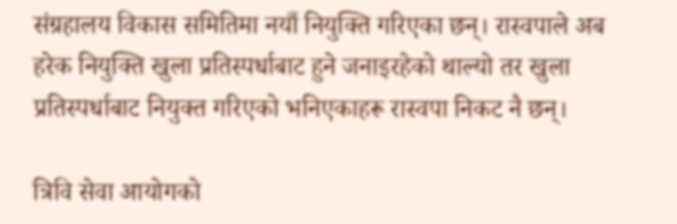संग्रहालय विकास समितिमा नयाँ नियुक्ति गरिएका छन्। रास्वपाले अब हरेक नियुक्ति खुला प्रतिस्पर्धाबाट हुने जनाइरहेको थाल्यो तर खुला प्रतिस्पर्धाबाट नियुक्त गरिएको भनिएकाहरू रास्वपा निकट नै छन्।

त्रिवि सेवा आयोगको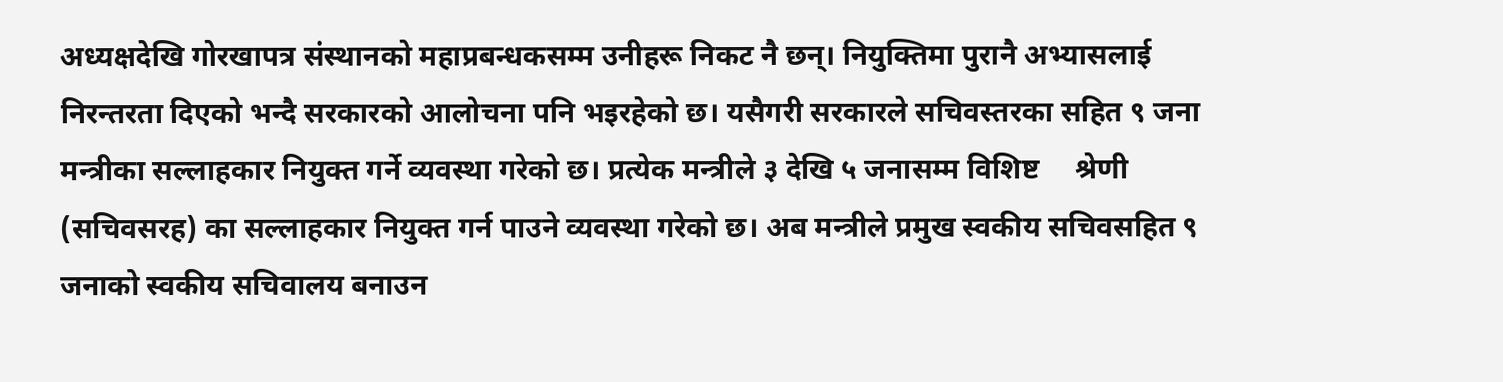अध्यक्षदेखि गोरखापत्र संस्थानको महाप्रबन्धकसम्म उनीहरू निकट नै छन्। नियुक्तिमा पुरानै अभ्यासलाई निरन्तरता दिएको भन्दै सरकारको आलोचना पनि भइरहेको छ। यसैगरी सरकारले सचिवस्तरका सहित ९ जना मन्त्रीका सल्लाहकार नियुक्त गर्ने व्यवस्था गरेको छ। प्रत्येक मन्त्रीले ३ देखि ५ जनासम्म विशिष्ट     श्रेणी (सचिवसरह) का सल्लाहकार नियुक्त गर्न पाउने व्यवस्था गरेको छ। अब मन्त्रीले प्रमुख स्वकीय सचिवसहित ९ जनाको स्वकीय सचिवालय बनाउन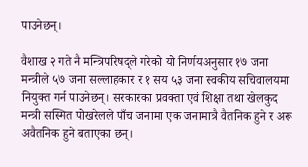पाउनेछन्।

वैशाख २ गते नै मन्त्रिपरिषद्ले गरेको यो निर्णयअनुसार १७ जना मन्त्रीले ५७ जना सल्लाहकार र १ सय ५३ जना स्वकीय सचिवालयमा नियुक्त गर्न पाउनेछन्। सरकारका प्रवक्ता एवं शिक्षा तथा खेलकुद मन्त्री सस्मित पोखरेलले पाँच जनामा एक जनामात्रै वैतनिक हुने र अरू अवैतनिक हुने बताएका छन्।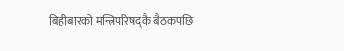बिहीबारको मन्त्रिपरिषद्कै बैठकपछि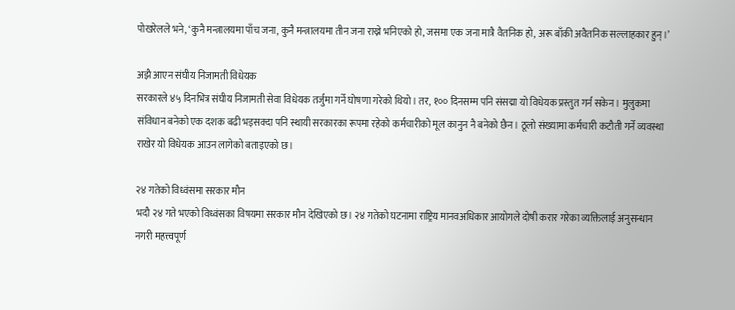पोखरेलले भने, ‘कुनै मन्त्रालयमा पाँच जना, कुनै मन्त्रालयमा तीन जना राख्ने भनिएको हो, जसमा एक जना मात्रै वैतनिक हो, अरू बाँकी अवैतनिक सल्लाहकार हुन्।’

अझै आएन संघीय निजामती विधेयक
सरकारले ४५ दिनभित्र संघीय निजामती सेवा विधेयक तर्जुमा गर्ने घोषणा गरेको थियो। तर, १०० दिनसम्म पनि संसद्मा यो विधेयक प्रस्तुत गर्न सकेन। मुलुकमा संविधान बनेको एक दशक बढी भइसक्दा पनि स्थायी सरकारका रूपमा रहेको कर्मचारीको मूल कानुन नै बनेको छैन। ठूलो संख्यामा कर्मचारी कटौती गर्ने व्यवस्था राखेर यो विधेयक आउन लागेको बताइएको छ।

२४ गतेको विध्वंसमा सरकार मौन
भदौ २४ गते भएको विध्वंसका विषयमा सरकार मौन देखिएको छ। २४ गतेको घटनामा राष्ट्रिय मानवअधिकार आयोगले दोषी करार गरेका व्यक्तिलाई अनुसन्धान नगरी महत्त्वपूर्ण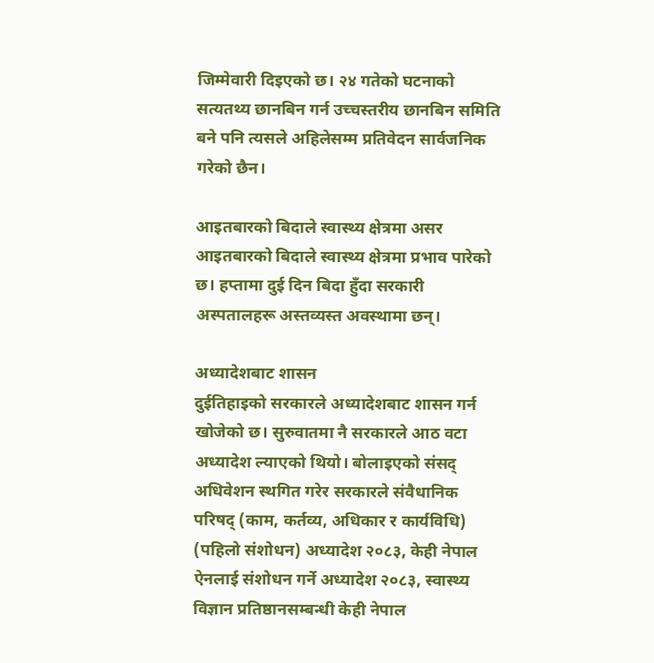जिम्मेवारी दिइएको छ। २४ गतेको घटनाको सत्यतथ्य छानबिन गर्न उच्चस्तरीय छानबिन समिति बने पनि त्यसले अहिलेसम्म प्रतिवेदन सार्वजनिक गरेको छैन।

आइतबारको बिदाले स्वास्थ्य क्षेत्रमा असर
आइतबारको बिदाले स्वास्थ्य क्षेत्रमा प्रभाव पारेको छ। हप्तामा दुई दिन बिदा हुँदा सरकारी अस्पतालहरू अस्तव्यस्त अवस्थामा छन्।

अध्यादेशबाट शासन
दुईतिहाइको सरकारले अध्यादेशबाट शासन गर्न खोजेको छ। सुरुवातमा नै सरकारले आठ वटा अध्यादेश ल्याएको थियो। बोलाइएको संसद् अधिवेशन स्थगित गरेर सरकारले संवैधानिक परिषद् (काम, कर्तव्य, अधिकार र कार्यविधि) (पहिलो संशोधन) अध्यादेश २०८३, केही नेपाल ऐनलाई संशोधन गर्ने अध्यादेश २०८३, स्वास्थ्य विज्ञान प्रतिष्ठानसम्बन्धी केही नेपाल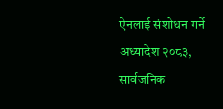ऐनलाई संशोधन गर्ने अध्यादेश २०८३, सार्वजनिक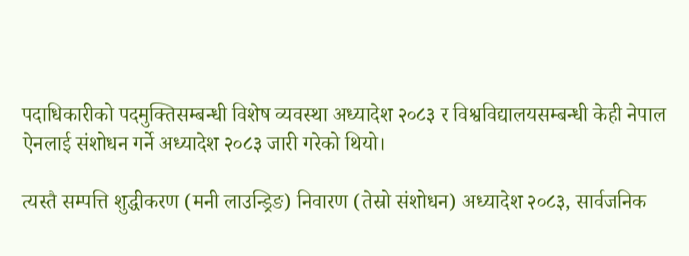पदाधिकारीको पदमुक्तिसम्बन्धी विशेष व्यवस्था अध्यादेश २०८३ र विश्वविद्यालयसम्बन्धी केही नेपाल ऐनलाई संशोधन गर्ने अध्यादेश २०८३ जारी गरेको थियो।

त्यस्तै सम्पत्ति शुद्धीकरण (मनी लाउन्ड्रिङ) निवारण (तेस्रो संशोधन) अध्यादेश २०८३, सार्वजनिक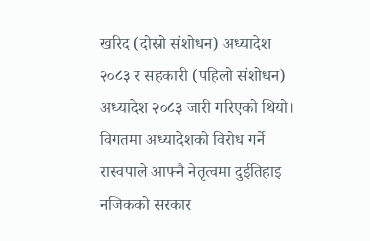खरिद (दोस्रो संशोधन) अध्यादेश २०८३ र सहकारी (पहिलो संशोधन) अध्यादेश २०८३ जारी गरिएको थियो। विगतमा अध्यादेशको विरोध गर्ने रास्वपाले आफ्नै नेतृत्वमा दुईतिहाइ नजिकको सरकार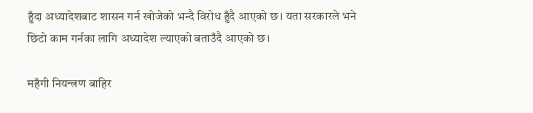हुँदा अध्यादेशबाट शासन गर्न खोजेको भन्दै विरोध हुँदै आएको छ। यता सरकारले भने छिटो काम गर्नका लागि अध्यादेश ल्याएको बताउँदै आएको छ।

महँगी नियन्त्रण बाहिर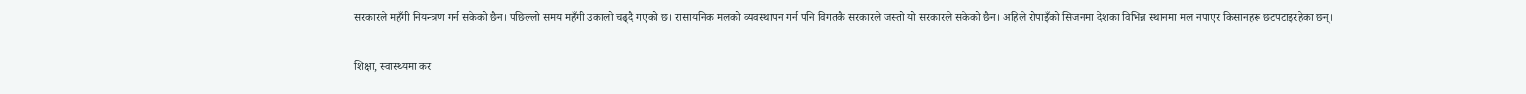सरकारले महँगी नियन्त्रण गर्न सकेको छैन। पछिल्लो समय महँगी उकालो चढ्दै गएको छ। रासायनिक मलको व्यवस्थापन गर्न पनि विगतकै सरकारले जस्तो यो सरकारले सकेको छैन। अहिले रोपाइँको सिजनमा देशका विभिन्न स्थानमा मल नपाएर किसानहरू छटपटाइरहेका छन्।

शिक्षा, स्वास्थ्यमा कर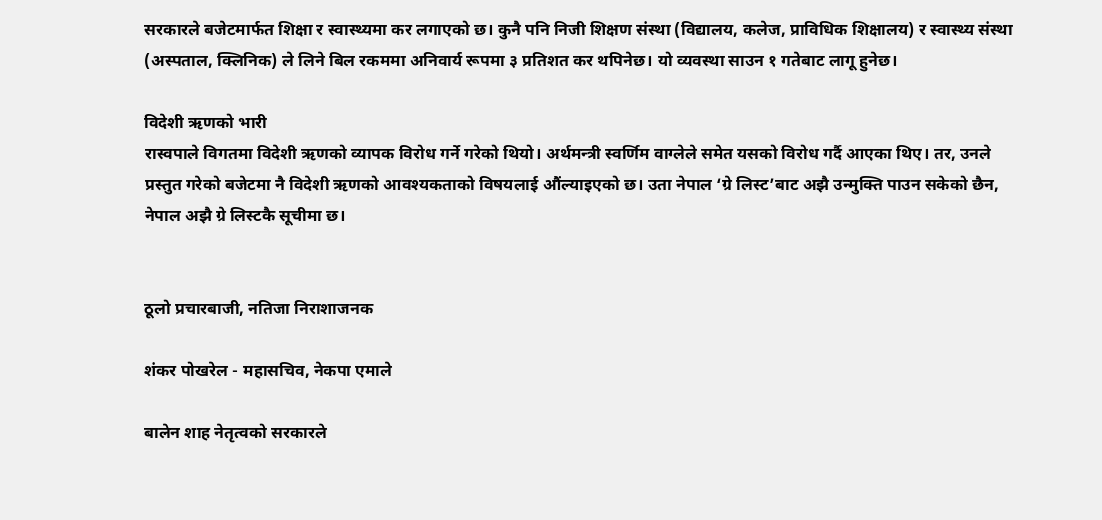सरकारले बजेटमार्फत शिक्षा र स्वास्थ्यमा कर लगाएको छ। कुनै पनि निजी शिक्षण संस्था (विद्यालय, कलेज, प्राविधिक शिक्षालय) र स्वास्थ्य संस्था (अस्पताल, क्लिनिक) ले लिने बिल रकममा अनिवार्य रूपमा ३ प्रतिशत कर थपिनेछ। यो व्यवस्था साउन १ गतेबाट लागू हुनेछ।

विदेशी ऋणको भारी
रास्वपाले विगतमा विदेशी ऋणको व्यापक विरोध गर्ने गरेको थियो। अर्थमन्त्री स्वर्णिम वाग्लेले समेत यसको विरोध गर्दै आएका थिए। तर, उनले प्रस्तुत गरेको बजेटमा नै विदेशी ऋणको आवश्यकताको विषयलाई औंल्याइएको छ। उता नेपाल ‘ग्रे लिस्ट’बाट अझै उन्मुक्ति पाउन सकेको छैन, नेपाल अझै ग्रे लिस्टकै सूचीमा छ।


ठूलो प्रचारबाजी, नतिजा निराशाजनक

शंकर पोखरेल - महासचिव, नेकपा एमाले

बालेन शाह नेतृत्वको सरकारले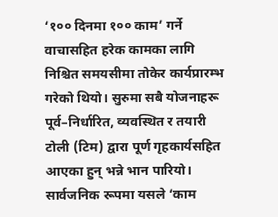‘१०० दिनमा १०० काम’ गर्ने वाचासहित हरेक कामका लागि निश्चित समयसीमा तोकेर कार्यप्रारम्भ गरेको थियो। सुरुमा सबै योजनाहरू पूर्व–निर्धारित, व्यवस्थित र तयारी टोली (टिम) द्वारा पूर्ण गृहकार्यसहित आएका हुन् भन्ने भान पारियो। सार्वजनिक रूपमा यसले ‘काम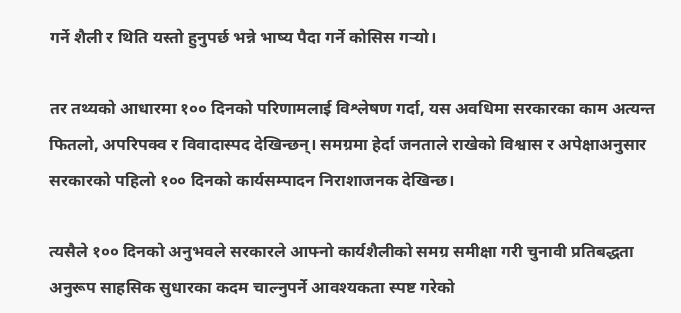गर्ने शैली र थिति यस्तो हुनुपर्छ भन्ने भाष्य पैदा गर्ने कोसिस गर्‍यो।

तर तथ्यको आधारमा १०० दिनको परिणामलाई विश्लेषण गर्दा, यस अवधिमा सरकारका काम अत्यन्त फितलो, अपरिपक्व र विवादास्पद देखिन्छन्। समग्रमा हेर्दा जनताले राखेको विश्वास र अपेक्षाअनुसार सरकारको पहिलो १०० दिनको कार्यसम्पादन निराशाजनक देखिन्छ।

त्यसैले १०० दिनको अनुभवले सरकारले आफ्नो कार्यशैलीको समग्र समीक्षा गरी चुनावी प्रतिबद्धता अनुरूप साहसिक सुधारका कदम चाल्नुपर्ने आवश्यकता स्पष्ट गरेको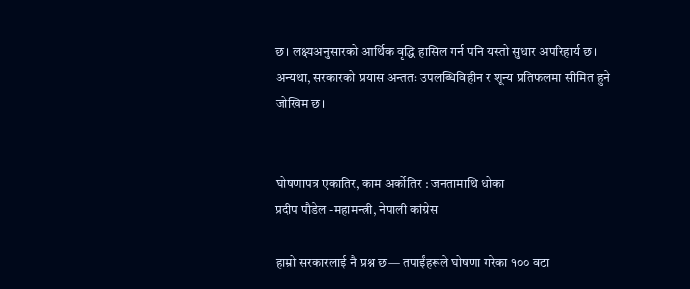छ। लक्ष्यअनुसारको आर्थिक वृद्धि हासिल गर्न पनि यस्तो सुधार अपरिहार्य छ। अन्यथा, सरकारको प्रयास अन्ततः उपलब्धिविहीन र शून्य प्रतिफलमा सीमित हुने जोखिम छ।


घोषणापत्र एकातिर, काम अर्कोतिर : जनतामाथि धोका
प्रदीप पौडेल -महामन्त्री, नेपाली कांग्रेस

हाम्रो सरकारलाई नै प्रश्न छ— तपाईंहरूले घोषणा गरेका १०० वटा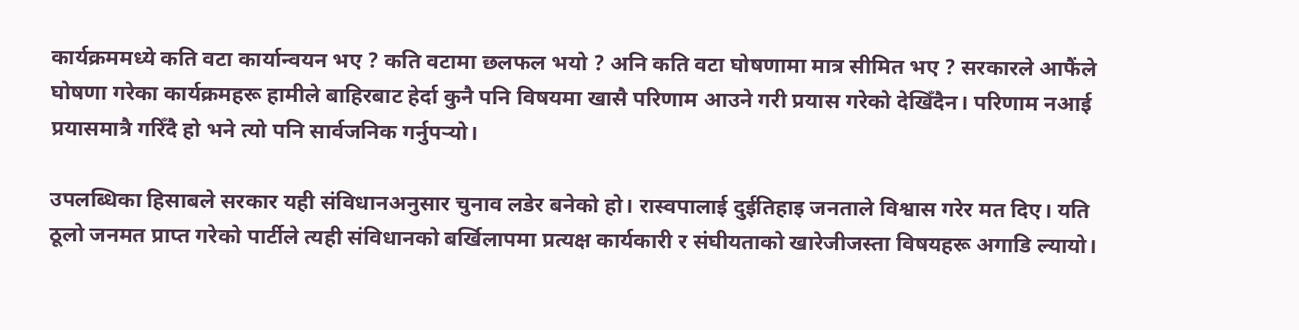कार्यक्रममध्ये कति वटा कार्यान्वयन भए ? कति वटामा छलफल भयो ? अनि कति वटा घोषणामा मात्र सीमित भए ? सरकारले आफैंले घोषणा गरेका कार्यक्रमहरू हामीले बाहिरबाट हेर्दा कुनै पनि विषयमा खासै परिणाम आउने गरी प्रयास गरेको देखिँदैन। परिणाम नआई प्रयासमात्रै गरिँदै हो भने त्यो पनि सार्वजनिक गर्नुपर्‍यो।

उपलब्धिका हिसाबले सरकार यही संविधानअनुसार चुनाव लडेर बनेको हो। रास्वपालाई दुईतिहाइ जनताले विश्वास गरेर मत दिए। यति ठूलो जनमत प्राप्त गरेको पार्टीले त्यही संविधानको बर्खिलापमा प्रत्यक्ष कार्यकारी र संघीयताको खारेजीजस्ता विषयहरू अगाडि ल्यायो।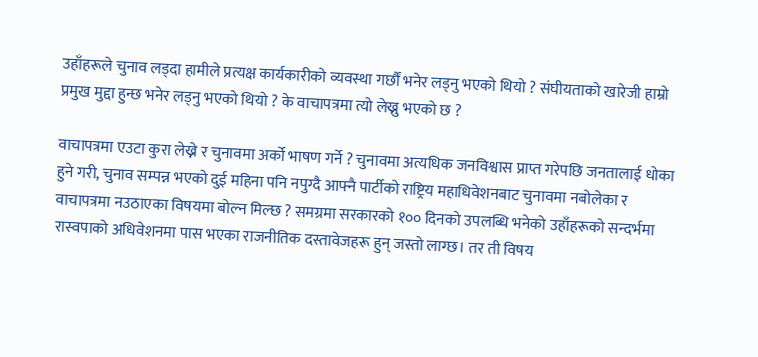उहाँहरूले चुनाव लड्दा हामीले प्रत्यक्ष कार्यकारीको व्यवस्था गर्छौं भनेर लड्नु भएको थियो ? संघीयताको खारेजी हाम्रो प्रमुख मुद्दा हुन्छ भनेर लड्नु भएको थियो ? के वाचापत्रमा त्यो लेख्नु भएको छ ?

वाचापत्रमा एउटा कुरा लेख्ने र चुनावमा अर्को भाषण गर्ने ? चुनावमा अत्यधिक जनविश्वास प्राप्त गरेपछि जनतालाई धोका हुने गरी, चुनाव सम्पन्न भएको दुई महिना पनि नपुग्दै आफ्नै पार्टीको राष्ट्रिय महाधिवेशनबाट चुनावमा नबोलेका र वाचापत्रमा नउठाएका विषयमा बोल्न मिल्छ ? समग्रमा सरकारको १०० दिनको उपलब्धि भनेको उहाँहरूको सन्दर्भमा रास्वपाको अधिवेशनमा पास भएका राजनीतिक दस्तावेजहरू हुन् जस्तो लाग्छ। तर ती विषय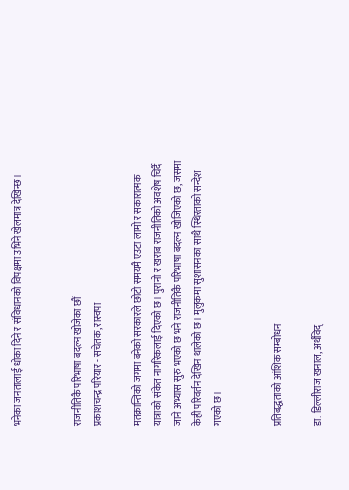भनेका जनतालाई धोका दिने र संविधानको विपक्षमा उभिने खेलमात्र देखिन्छ।


राजनीतिकै परिभाषा बदल्न खोजेका छौं
प्रकाशचन्द्र परियार - सचेतक, रास्वपा

मतक्रान्तिको जगमा बनेको सरकारले छोटो समयमै एउटा लामो र सकारात्मक यात्राको संकेत नागरिकलाई दिएको छ। पुरानो र खराब राजनीतिको अवशेष चिर्दै जाने अभ्यास सुरु भएको छ भने राजनीतिकै परिभाषा बदल्न खोजिएको छ, जसमा केही परिवर्तन देखिन थालेको छ। मुलुकमा सुशासनका साथै स्थिरताको सन्देश गएको छ।


प्रतिबद्धताको आंशिक सम्बोधन

डा. डिल्लीराज खनाल, अर्थविद्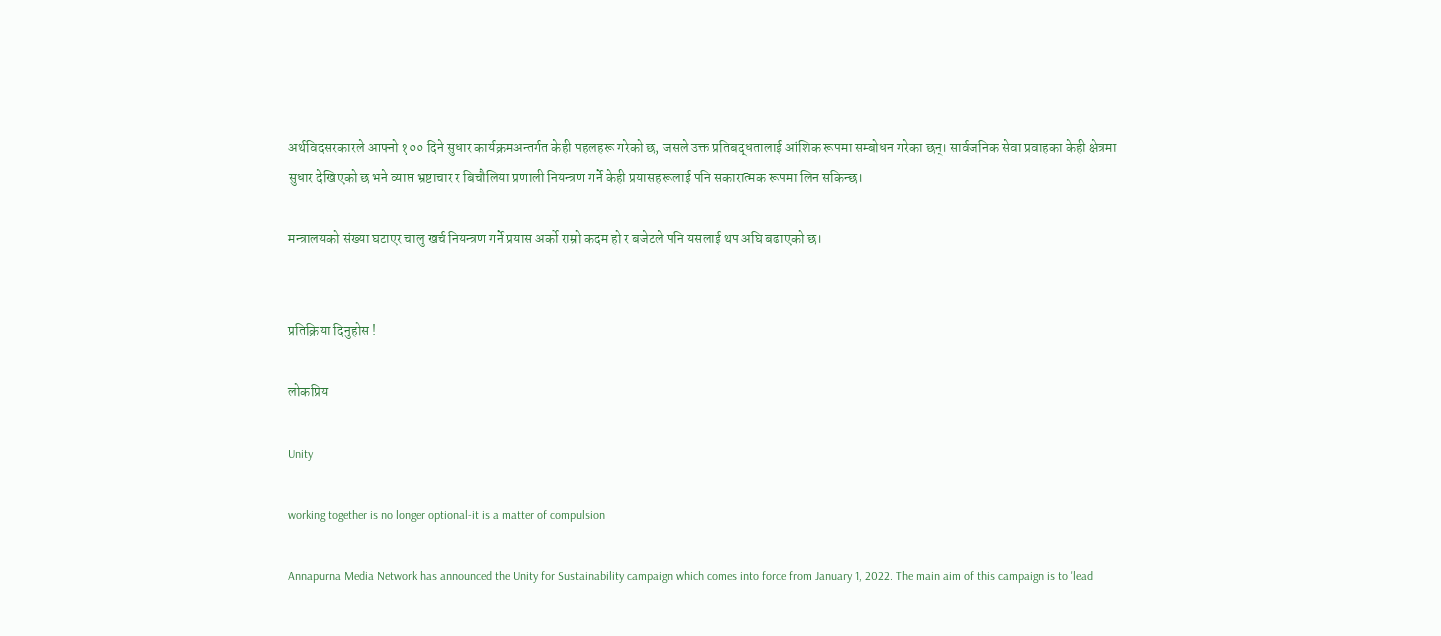अर्थविदसरकारले आफ्नो १०० दिने सुधार कार्यक्रमअन्तर्गत केही पहलहरू गरेको छ, जसले उक्त प्रतिबद्धतालाई आंशिक रूपमा सम्बोधन गरेका छन्। सार्वजनिक सेवा प्रवाहका केही क्षेत्रमा सुधार देखिएको छ भने व्याप्त भ्रष्टाचार र बिचौलिया प्रणाली नियन्त्रण गर्ने केही प्रयासहरूलाई पनि सकारात्मक रूपमा लिन सकिन्छ।

मन्त्रालयको संख्या घटाएर चालु खर्च नियन्त्रण गर्ने प्रयास अर्को राम्रो कदम हो र बजेटले पनि यसलाई थप अघि बढाएको छ।


प्रतिक्रिया दिनुहोस !

लोकप्रिय

Unity

working together is no longer optional-it is a matter of compulsion

Annapurna Media Network has announced the Unity for Sustainability campaign which comes into force from January 1, 2022. The main aim of this campaign is to 'lead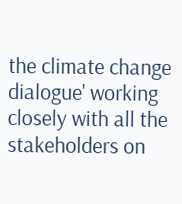the climate change dialogue' working closely with all the stakeholders on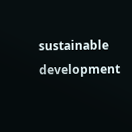sustainable development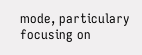mode, particulary focusing on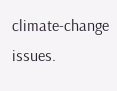climate-change issues.